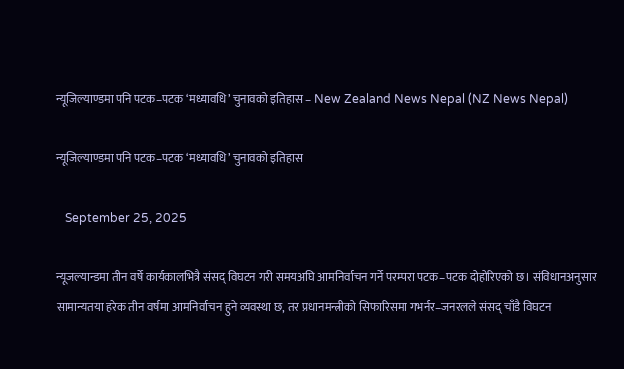न्यूजिल्याण्डमा पनि पटक–पटक ‘मध्यावधि’ चुनावको इतिहास – New Zealand News Nepal (NZ News Nepal)

न्यूजिल्याण्डमा पनि पटक–पटक ‘मध्यावधि’ चुनावको इतिहास

   September 25, 2025

न्यूजल्यान्डमा तीन वर्षे कार्यकालभित्रै संसद् विघटन गरी समयअघि आमनिर्वाचन गर्ने परम्परा पटक–पटक दोहोरिएको छ। संविधानअनुसार सामान्यतया हरेक तीन वर्षमा आमनिर्वाचन हुने व्यवस्था छ, तर प्रधानमन्त्रीको सिफारिसमा गभर्नर–जनरलले संसद् चाँडै विघटन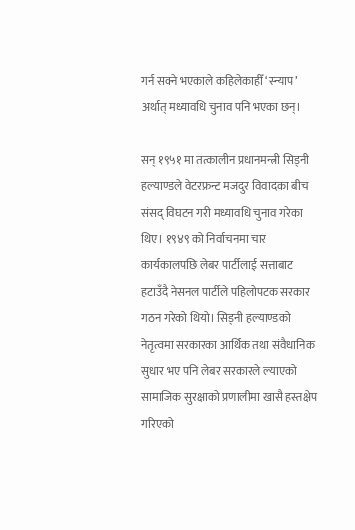गर्न सक्ने भएकाले कहिलेकाहीँ ‘स्न्याप’ अर्थात् मध्यावधि चुनाव पनि भएका छन्।

सन् १९५१ मा तत्कालीन प्रधानमन्त्री सिड्नी हल्याण्डले वेटरफ्रन्ट मजदुर विवादका बीच संसद् विघटन गरी मध्यावधि चुनाव गरेका थिए। १९४९ को निर्वाचनमा चार कार्यकालपछि लेबर पार्टीलाई सत्ताबाट हटाउँदै नेसनल पार्टीले पहिलोपटक सरकार गठन गरेको थियो। सिड्नी हल्याण्डको नेतृत्वमा सरकारका आर्थिक तथा संवैधानिक सुधार भए पनि लेबर सरकारले ल्याएको सामाजिक सुरक्षाको प्रणालीमा खासै हस्तक्षेप गरिएको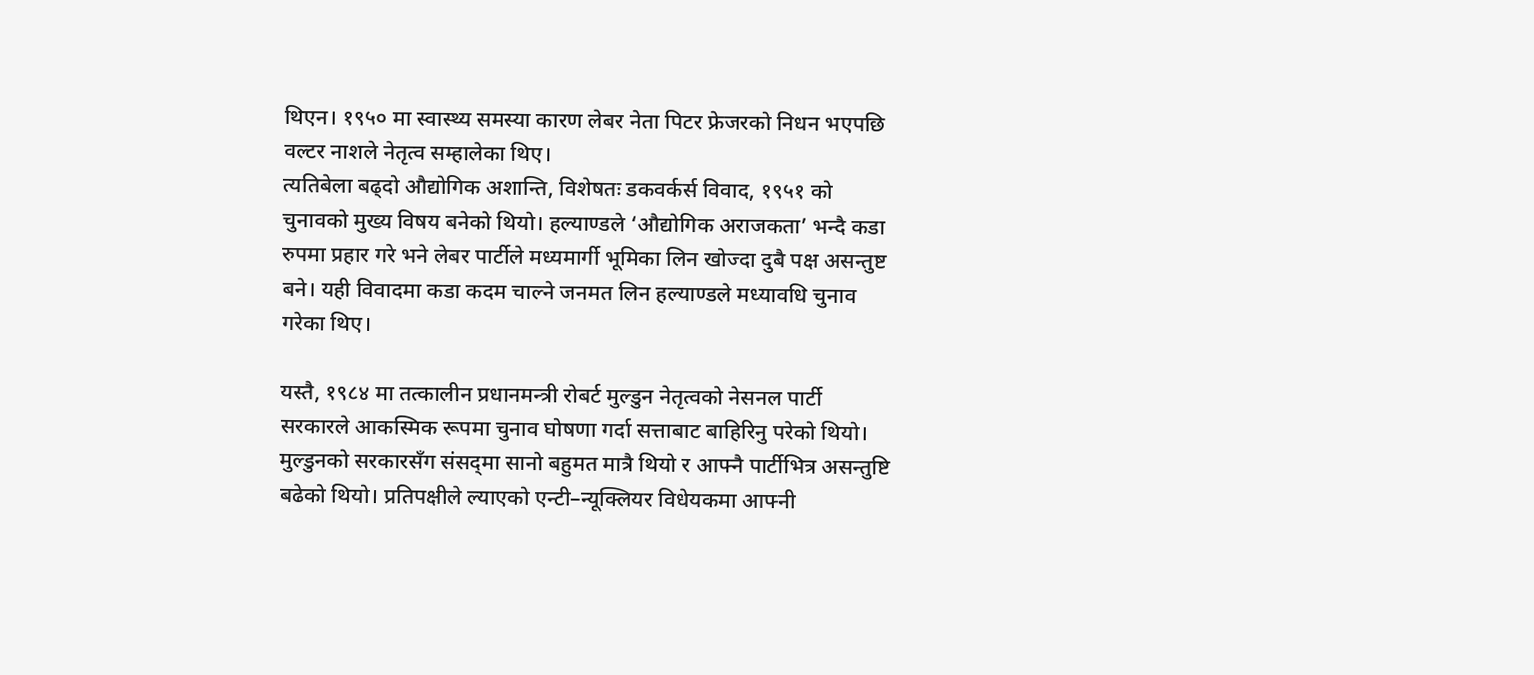थिएन। १९५० मा स्वास्थ्य समस्या कारण लेबर नेता पिटर फ्रेजरको निधन भएपछि वल्टर नाशले नेतृत्व सम्हालेका थिए।
त्यतिबेला बढ्दो औद्योगिक अशान्ति, विशेषतः डकवर्कर्स विवाद, १९५१ को चुनावको मुख्य विषय बनेको थियो। हल्याण्डले ‘औद्योगिक अराजकता’ भन्दै कडा रुपमा प्रहार गरे भने लेबर पार्टीले मध्यमार्गी भूमिका लिन खोज्दा दुबै पक्ष असन्तुष्ट बने। यही विवादमा कडा कदम चाल्ने जनमत लिन हल्याण्डले मध्यावधि चुनाव गरेका थिए।

यस्तै, १९८४ मा तत्कालीन प्रधानमन्त्री रोबर्ट मुल्डुन नेतृत्वको नेसनल पार्टी सरकारले आकस्मिक रूपमा चुनाव घोषणा गर्दा सत्ताबाट बाहिरिनु परेको थियो। मुल्डुनको सरकारसँग संसद्‍मा सानो बहुमत मात्रै थियो र आफ्नै पार्टीभित्र असन्तुष्टि बढेको थियो। प्रतिपक्षीले ल्याएको एन्टी–न्यूक्लियर विधेयकमा आफ्नी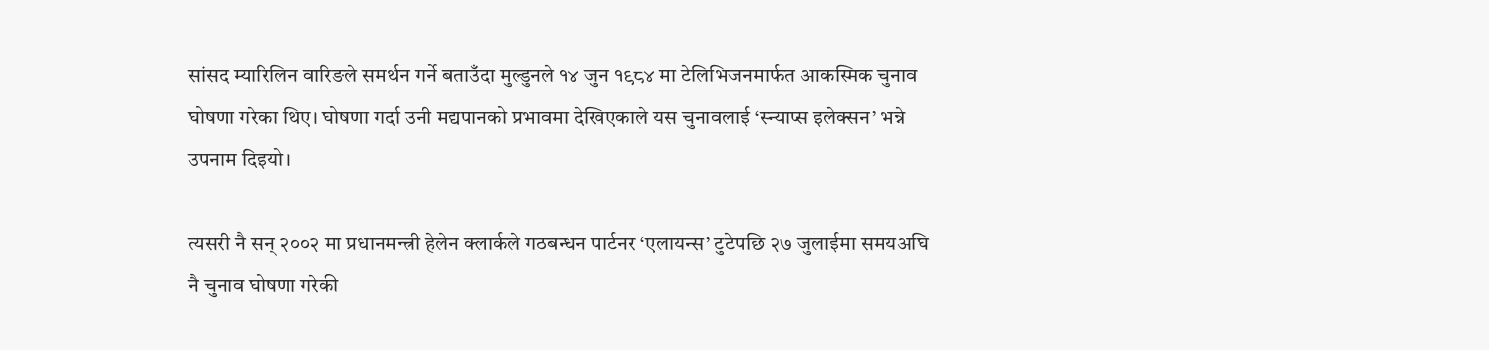सांसद म्यारिलिन वारिङले समर्थन गर्ने बताउँदा मुल्डुनले १४ जुन १९८४ मा टेलिभिजनमार्फत आकस्मिक चुनाव घोषणा गरेका थिए। घोषणा गर्दा उनी मद्यपानको प्रभावमा देखिएकाले यस चुनावलाई ‘स्न्याप्स इलेक्सन’ भन्ने उपनाम दिइयो।

त्यसरी नै सन् २००२ मा प्रधानमन्त्री हेलेन क्लार्कले गठबन्धन पार्टनर ‘एलायन्स’ टुटेपछि २७ जुलाईमा समयअघि नै चुनाव घोषणा गरेकी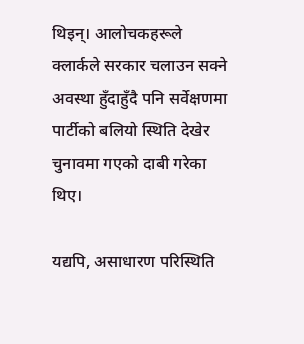थिइन्। आलोचकहरूले क्लार्कले सरकार चलाउन सक्ने अवस्था हुँदाहुँदै पनि सर्वेक्षणमा पार्टीको बलियो स्थिति देखेर चुनावमा गएको दाबी गरेका थिए।

यद्यपि, असाधारण परिस्थिति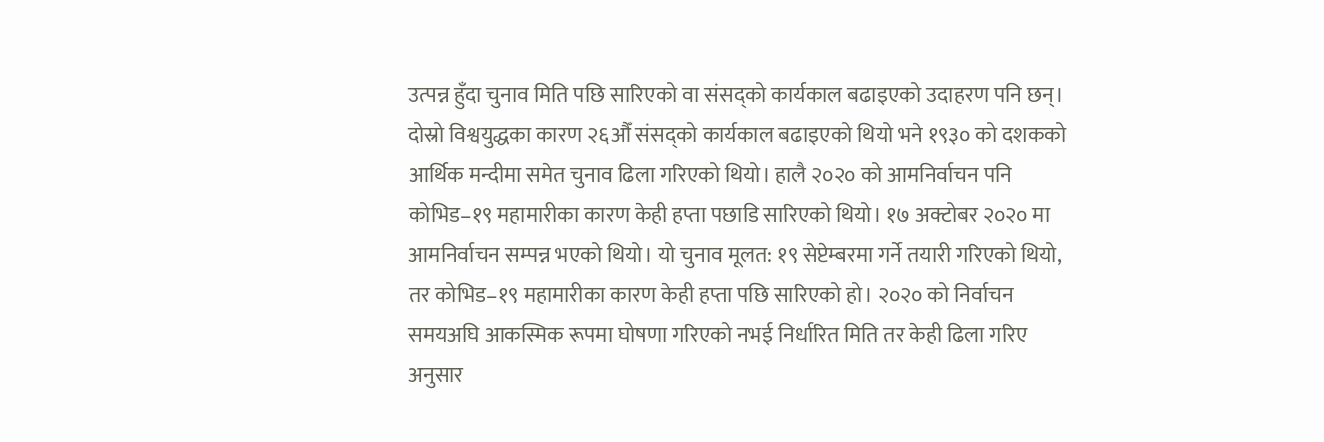उत्पन्न हुँदा चुनाव मिति पछि सारिएको वा संसद्को कार्यकाल बढाइएको उदाहरण पनि छन्। दोस्रो विश्वयुद्धका कारण २६औँ संसद्को कार्यकाल बढाइएको थियो भने १९३० को दशकको आर्थिक मन्दीमा समेत चुनाव ढिला गरिएको थियो। हालै २०२० को आमनिर्वाचन पनि कोभिड–१९ महामारीका कारण केही हप्ता पछाडि सारिएको थियो। १७ अक्टोबर २०२० मा आमनिर्वाचन सम्पन्न भएको थियो। यो चुनाव मूलत: १९ सेप्टेम्बरमा गर्ने तयारी गरिएको थियो, तर कोभिड–१९ महामारीका कारण केही हप्ता पछि सारिएको हो। २०२० को निर्वाचन समयअघि आकस्मिक रूपमा घोषणा गरिएको नभई निर्धारित मिति तर केही ढिला गरिए अनुसार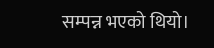सम्पन्न भएको थियो।